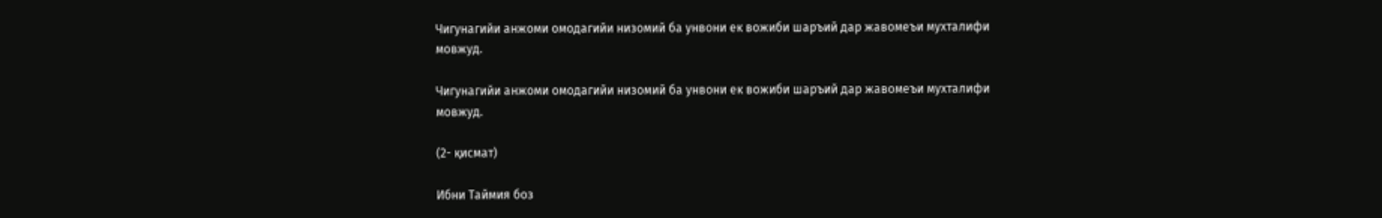Чигунагийи анжоми омодагийи низомий ба унвони ек вожиби шаръий дар жавомеъи мухталифи мовжуд.

Чигунагийи анжоми омодагийи низомий ба унвони ек вожиби шаръий дар жавомеъи мухталифи мовжуд.

(2- қисмат)

Ибни Таймия боз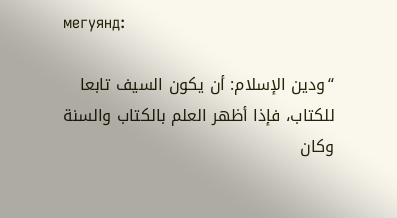мегуянд:

“ودين الإسلام: أن يكون السيف تابعا للكتاب، فإذا أظهر العلم بالكتاب والسنة وكان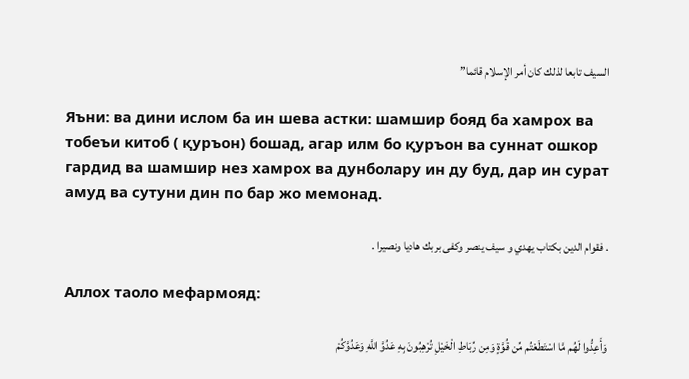السيف تابعا لذلك كان أمر الإسلام قائما”

Яъни: ва дини ислом ба ин шева астки: шамшир бояд ба хамрох ва тобеъи китоб ( қуръон) бошад, агар илм бо қуръон ва суннат ошкор гардид ва шамшир нез хамрох ва дунболару ин ду буд, дар ин сурат амуд ва сутуни дин по бар жо мемонад.

. فقوام الدين بكتاب يهدي و سيف ينصر وكفى بربك هاديا ونصيرا .

Аллох таоло мефармояд:

وَأَعِدُّوا لَهُم مَّا اسْتَطَعْتُم مِّن قُوَّةٍ وَمِن رِّبَاطِ الْخَيْلِ تُرْهِبُونَ بِهِ عَدُوَّ اللَّهِ وَعَدُوَّكُمْ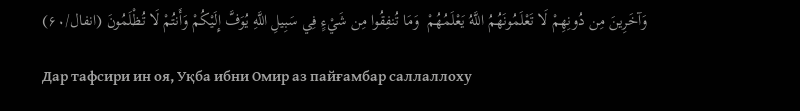وَآخَرِينَ مِن دُونِهِمْ لَا تَعْلَمُونَهُمُ اللَّهُ يَعْلَمُهُمْ  وَمَا تُنفِقُوا مِن شَيْءٍ فِي سَبِيلِ اللَّهِ يُوَفَّ إِلَيْكُمْ وَأَنتُمْ لَا تُظْلَمُونَ (انفال/۶۰)

Дар тафсири ин оя, Уқба ибни Омир аз пайғамбар саллаллоху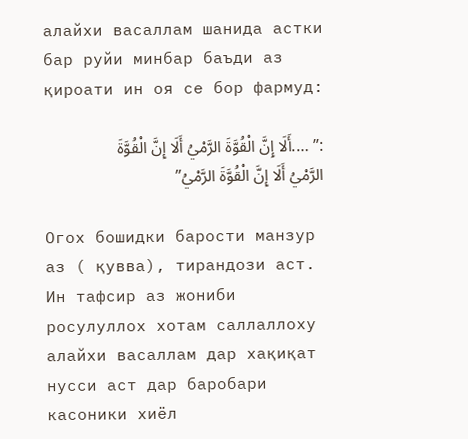алайхи васаллам шанида астки бар руйи минбар баъди аз қироати ин оя се бор фармуд:

:” ….أَلَا إِنَّ الْقُوَّةَ الرَّمْيُ أَلَا إِنَّ الْقُوَّةَ الرَّمْيُ أَلَا إِنَّ الْقُوَّةَ الرَّمْيُ”

Огох бошидки барости манзур аз ( қувва), тирандози аст. Ин тафсир аз жониби росулуллох хотам саллаллоху алайхи васаллам дар хақиқат нусси аст дар баробари касоники хиёл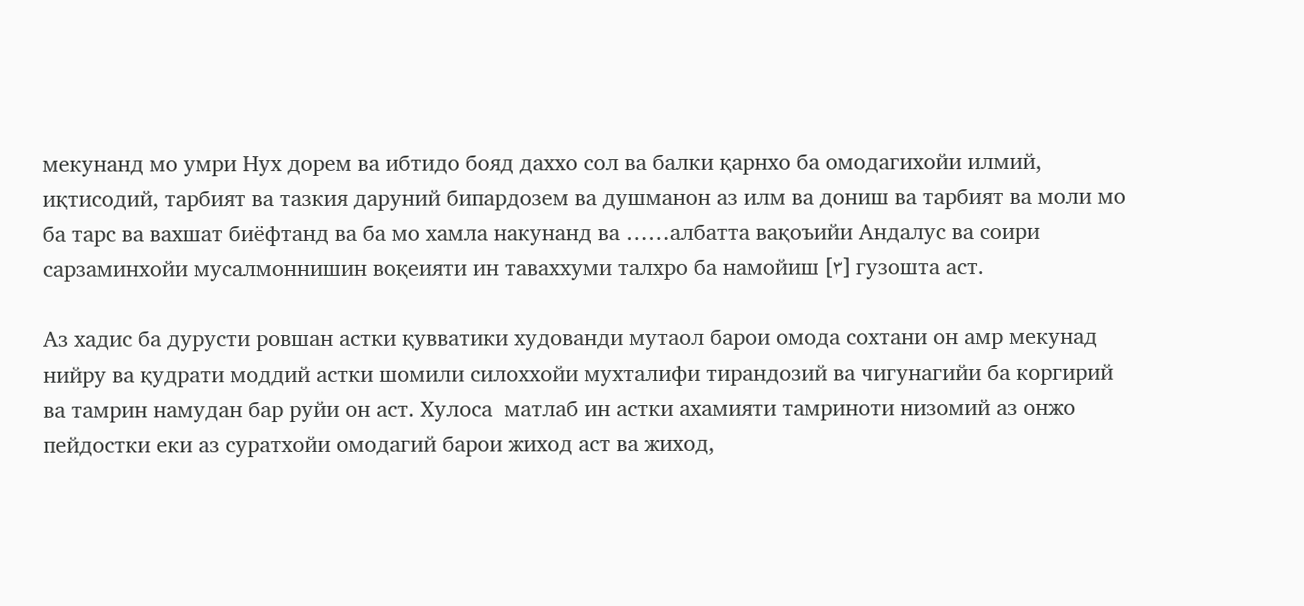мекунанд мо умри Нух дорем ва ибтидо бояд даххо сол ва балки қарнхо ба омодагихойи илмий, иқтисодий, тарбият ва тазкия даруний бипардозем ва душманон аз илм ва дониш ва тарбият ва моли мо ба тарс ва вахшат биёфтанд ва ба мо хамла накунанд ва ……албатта вақоъийи Андалус ва соири сарзаминхойи мусалмоннишин воқеияти ин таваххуми талхро ба намойиш [۳] гузошта аст.

Аз хадис ба дурусти ровшан астки қувватики худованди мутаол барои омода сохтани он амр мекунад нийру ва қудрати моддий астки шомили силоххойи мухталифи тирандозий ва чигунагийи ба коргирий ва тамрин намудан бар руйи он аст. Хулоса  матлаб ин астки ахамияти тамриноти низомий аз онжо пейдостки еки аз суратхойи омодагий барои жиход аст ва жиход,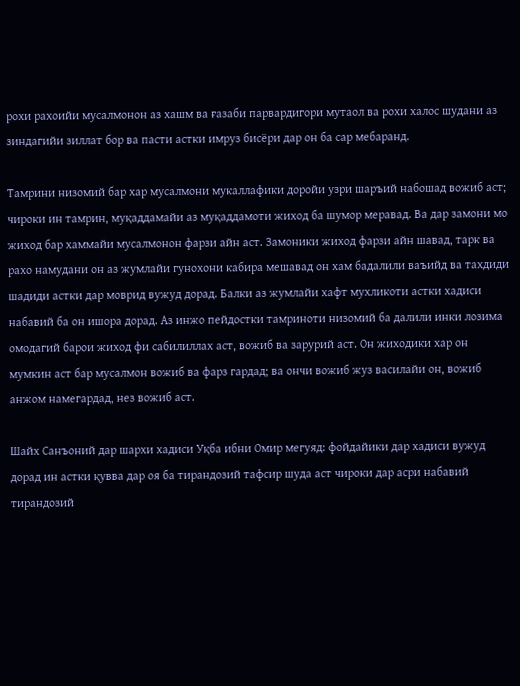рохи рахоийи мусалмонон аз хашм ва ғазаби парвардигори мутаол ва рохи халос шудани аз зиндагийи зиллат бор ва пасти астки имруз бисёри дар он ба сар мебаранд.

Тамрини низомий бар хар мусалмони мукаллафики доройи узри шаръий набошад вожиб аст; чироки ин тамрин, муқаддамайи аз муқаддамоти жиход ба шумор меравад. Ва дар замони мо жиход бар хаммайи мусалмонон фарзи айн аст. Замоники жиход фарзи айн шавад, тарк ва рахо намудани он аз жумлайи гунохони кабира мешавад он хам бадалили ваъийд ва тахдиди шадиди астки дар моврид вужуд дорад. Балки аз жумлайи хафт мухликоти астки хадиси набавий ба он ишора дорад. Аз инжо пейдостки тамриноти низомий ба далили инки лозима омодагий барои жиход фи сабилиллах аст, вожиб ва зарурий аст. Он жиходики хар он мумкин аст бар мусалмон вожиб ва фарз гардад; ва ончи вожиб жуз василайи он, вожиб анжом намегардад, нез вожиб аст.

Шайх Санъоний дар шархи хадиси Уқба ибни Омир мегуяд: фойдайики дар хадиси вужуд дорад ин астки қувва дар оя ба тирандозий тафсир шуда аст чироки дар асри набавий тирандозий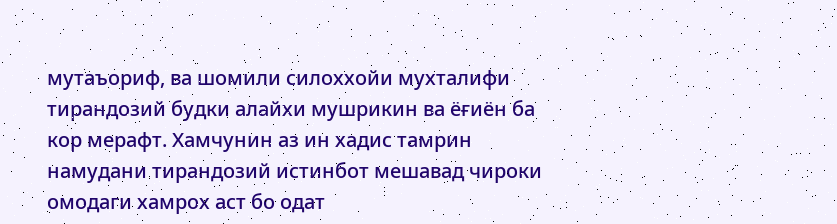мутаъориф, ва шомили силоххойи мухталифи тирандозий будки алайхи мушрикин ва ёғиён ба кор мерафт. Хамчунин аз ин хадис тамрин намудани тирандозий истинбот мешавад чироки омодаги хамрох аст бо одат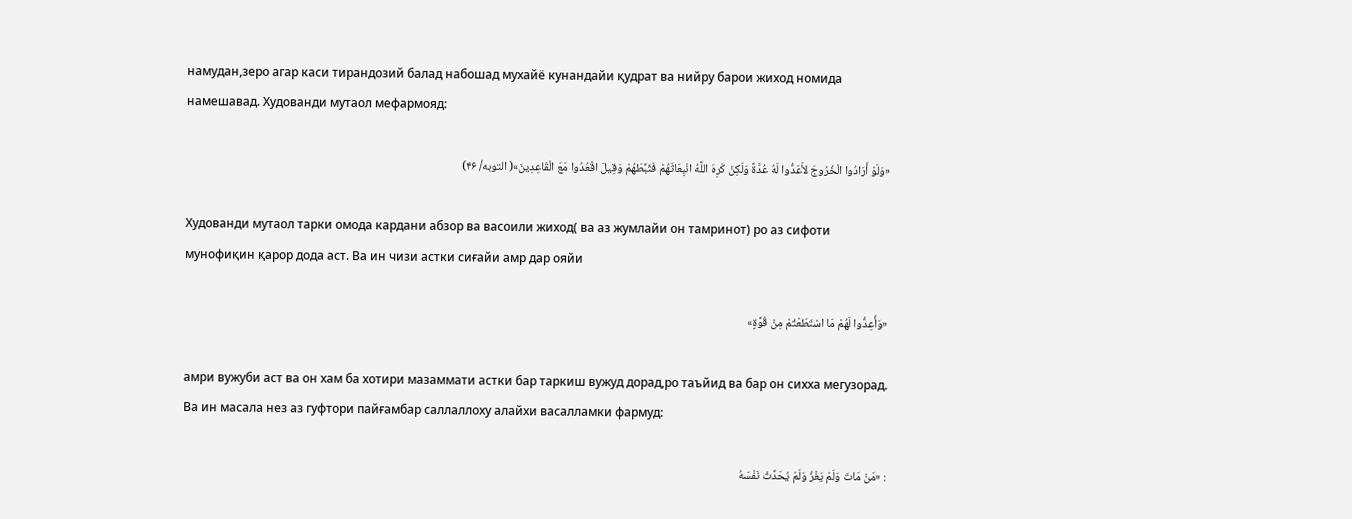намудан,зеро агар каси тирандозий балад набошад мухайё кунандайи қудрат ва нийру барои жиход номида намешавад. Худованди мутаол мефармояд:

«وَلَوْ أَرَادُوا الْخُرُوجَ لأَعَدُّوا لَهُ عُدَّةً وَلَكِنْ كَرِهَ اللَّهُ انْبِعَاثَهُمْ فَثَبَّطَهُمْ وَقِيلَ اقْعُدُوا مَعَ الْقَاعِدِينَ»( التوبه/ ۴۶)

Худованди мутаол тарки омода кардани абзор ва васоили жиход( ва аз жумлайи он тамринот) ро аз сифоти мунофиқин қарор дода аст. Ва ин чизи астки сиғайи амр дар ояйи

«وَأَعِدُّوا لَهُمْ مَا اسْتَطَعْتُمْ مِنْ قُوَّةٍ»

амри вужуби аст ва он хам ба хотири мазаммати астки бар таркиш вужуд дорад,ро таъйид ва бар он сихха мегузорад. Ва ин масала нез аз гуфтори пайғамбар саллаллоху алайхи васалламки фармуд:

: «مَنْ مَاتَ وَلَمْ يَغْزُ وَلَمْ يُحَدِّثْ نَفْسَهُ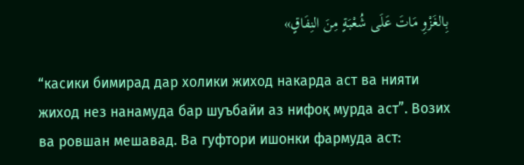بِالغَزْوِ مَاتَ عَلَى شُعْبَةٍ مِنَ النِفَاقٍ»

“касики бимирад дар холики жиход накарда аст ва нияти жиход нез нанамуда бар шуъбайи аз нифоқ мурда аст”. Возих ва ровшан мешавад. Ва гуфтори ишонки фармуда аст: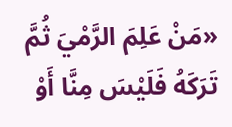«مَنْ عَلِمَ الرَّمْيَ ثُمَّ تَرَكَهُ فَلَيْسَ مِنَّا أَوْ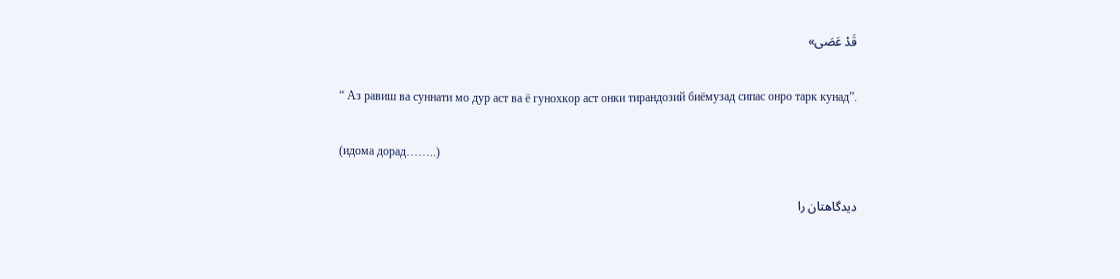قَدْ عَصَى»

“ Аз равиш ва суннати мо дур аст ва ё гунохкор аст онки тирандозий биёмузад сипас онро тарк кунад”.

(идома дорад……..)

دیدگاهتان را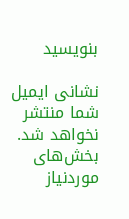بنویسید

نشانی ایمیل شما منتشر نخواهد شد. بخش‌های موردنیاز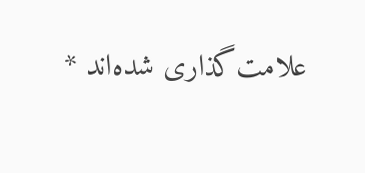علامت‌گذاری شده‌اند *